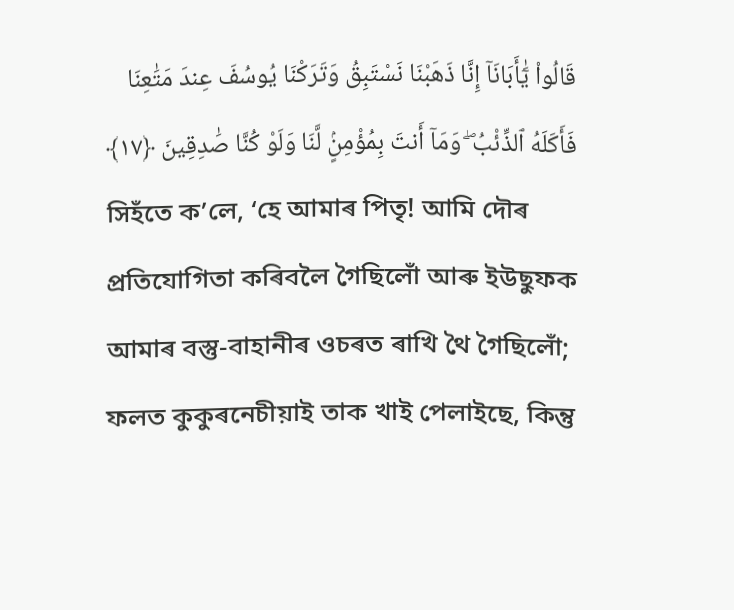قَالُوا۟ يَٰٓأَبَانَآ إِنَّا ذَهَبْنَا نَسْتَبِقُ وَتَرَكْنَا يُوسُفَ عِندَ مَتَٰعِنَا فَأَكَلَهُ ٱلذِّئْبُ ۖ وَمَآ أَنتَ بِمُؤْمِنٍۢ لَّنَا وَلَوْ كُنَّا صَٰدِقِينَ ﴿١٧﴾
সিহঁতে ক’লে, ‘হে আমাৰ পিতৃ! আমি দৌৰ প্ৰতিযোগিতা কৰিবলৈ গৈছিলোঁ আৰু ইউছুফক আমাৰ বস্তু-বাহানীৰ ওচৰত ৰাখি থৈ গৈছিলোঁ; ফলত কুকুৰনেচীয়াই তাক খাই পেলাইছে, কিন্তু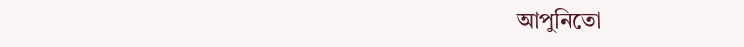আপুনিতো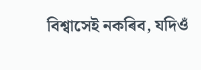বিশ্বাসেই নকৰিব, যদিওঁ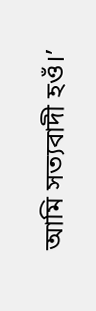আমি সত্যবাদী হওঁ।’